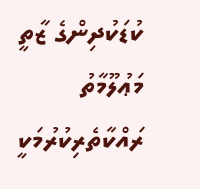ކުޑަކުދިންގެ ޒާތީ މަޢުލޫމާތު ރައްކާތެރިކުރުމަކީ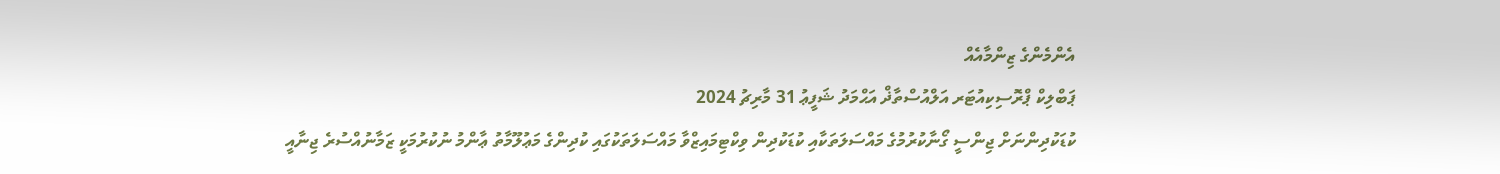އެންމެންގެ ޒިންމާއެއް
ޕަބްލިކް ޕްރޮސިކިއުޓަރ އަލްއުސްތާޛް އަޙްމަދު ޝަފީޢު 31 މާރިޗު 2024
ކުޑަކުދިންނަށް ޖިންސީ ގޯނާކުރުމުގެ މައްސަލަތަކާއި ކުޑަކުދިން ވިކްޓިމައިޒްވާ މައްސަލަތަކުގައި ކުދިންގެ މަޢުލޫމާތު ޢާންމު ނުކުރުމަކީ ޒަމާނުއްސުރެ ޖިނާއީ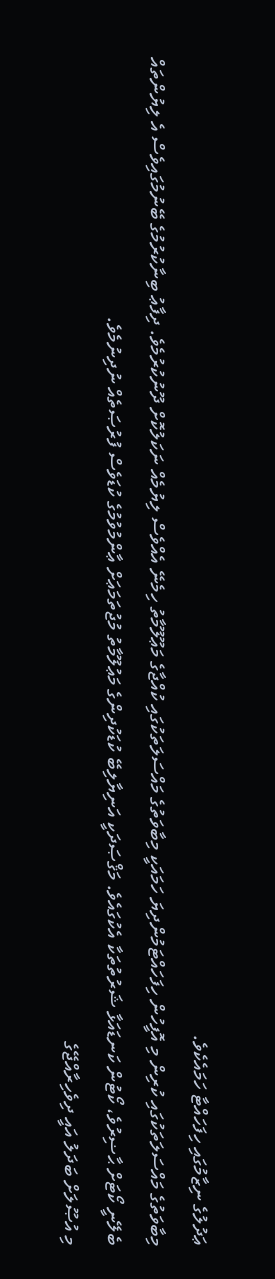ޢަދުލުގެ ނިޒާމުގައި ހިފަހައްޓާ ހަމައެކެވެ.
މިބާވަތުގެ މައްސަލަތަކުގައި ކުރިން މި އޮފީހުން ހިފަހައްޓަމުންދިޔަ ހަމައަކީ މިބާވަތުގެ މައްސަލަތަކުގައި ކުއްޖާގެ މަޢޫލޫމާތު ހިމެނޭ އެއްވެސް ލިޔުމެއް ނަކަލުކޮށް ދޫނުކުރުމެވެ. ދިފާޢު ބިނާކުރުމުގެ ބޭނުމުގައިވެސް އެ ލިޔުންތައް ބެލޭނީ ކޯޓަށް ޙާޟިރުވެ، ކޯޓުން ކަނޑައަޅާ ޝަރުތުތަކާ އެކުގައެވެ. މަޤްޞަދަކީ އަނިޔާލިބޭ ކުޑަކުދިންގެ މަޢުލޫމާތު މުޖުތަމަޢަށް ޢާންމުވުމުގެ ކުޑަވެސް ފުރުޞަތެއް ނުދިނުމެވެ.
މި އުޞޫލަށް ބަދަލު އައީ ދިވެހިރާއްޖޭގެ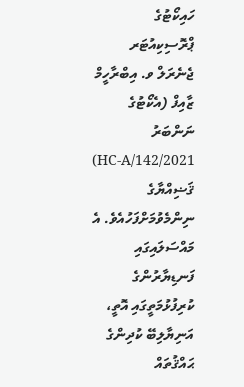ހައިކޯޓުގެ ޕްރޮސިކިއުޓަރ ޖެނެރަލް ވ. އިބްރާހީމް ޒާއިފް (އެކޯޓުގެ ނަންބަރު 2021/HC-A/142) ޤަޟިއްޔާގެ ނިންމެވުމަށްފަހުއެވެ. އެ މައްސަލައިގައި ފަނޑިޔާރުންގެ ކުރިފުޅުމަތީގައި އޮތީ، އަނިޔާލިބޭ ކުދިންގެ ޙައްޤުތައް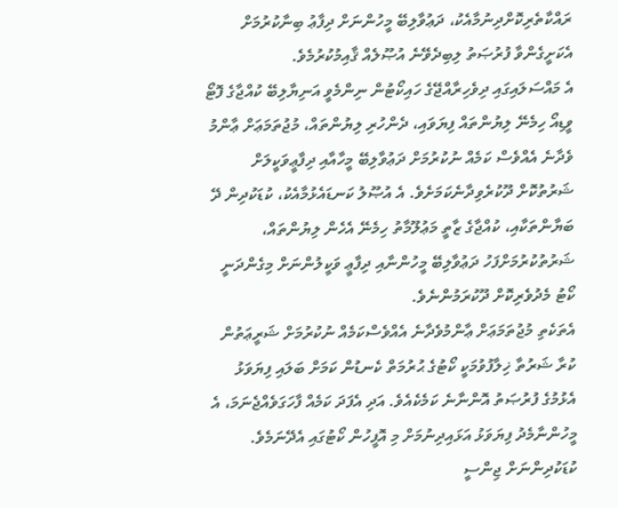ރައްކާތެރިކޮށްދިނުމާއެކު، ދަޢުވާލިބޭ މީހުންނަށް ދިފާޢު ބިނާކުރުމަށް އެކަށީގެންވާ ފުރުޞަތު ލިބިދެވޭނެ އުޞޫލެއް ޤާއިމުކުރުމެވެ.
އެ މައްސަލައިގައި ދިވެހިރާއްޖޭގެ ހައިކޯޓުން ނިންމެވީ އަނިޔާލިބޭ ކުއްޖާގެ ފޮޓޯ ވީޑިއޯ ހިމެނޭ ލިޔުންތައް ފިޔަވައި، ދެންހުރި ލިޔުންތައް، މުޖުތަމަޢަށް ޢާންމު ވެދާނެ އެއްވެސް ކަމެއް ނުކުރުމަށް ދަޢުވާލިބޭ މީހާއާއި ދިފާޢީވަކީލަށް ޝަރުތުކޮށް ދޫކުރެވިދާނެކަމަށެވެ. އެ އުޞޫލު ކަނޑައެޅުމާއެކު، ކުޑަކުދިން ދޭ ބަޔާންތަކާއި، ކުއްޖާގެ ޒާތީ މަޢުލޫމާތު ހިމެނޭ އެހެން ލިޔުންތައް، ޝަރުތުކުރުމަށްފަހު ދަޢުވާލިބޭ މީހުންނާއި ދިފާޢީ ވަކީލުންނަށް މިގެންދަނީ ކޯޓު މެދުވެރިކޮށް ދޫކުރަމުންނެވެ.
އެތަކެތި މުޖުތަމަޢަށް ޢާންމުވެދާނެ އެއްވެސްކަމެއް ނުކުރުމަށް ޝަރީޢަތުން ކުރާ ޝަރުތާ ޚިލާފުވުމަކީ ކޯޓުގެ ޙުރުމަތް ކެނޑުން ކަމަށް ބަލައި ފިޔަވަޅު އެޅުމުގެ ފުރުޞަތު އޮންނާނެ ކަމެކެއެވެ. އަދި އެފަދަ ކަމެއް ފާހަގަވެއްޖެނަމަ، އެ މީހުންނާމެދު ފިޔަވަޅު އަޅައިދިނުމަށް މި އޮފީހުން ކޯޓުގައި އެދޭނަމެވެ.
ކުޑަކުދިންނަށް ޖިންސީ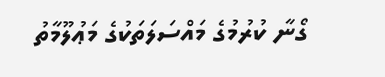ގޯނާ ކުރުމުގެ މައްސަލަތަކުގެ މަޢުލޫމާތު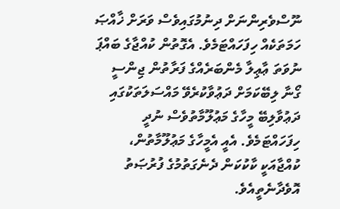ނޫސްވެރިންނަށް ދިނުމުގައިވެސް ވަރަށް ޚާއްޞަ ހަމަތަކެއް ހިފަހައްޓަމެވެ. އެގޮތުން ކުއްޖާގެ ބައްޕަ ނުވަތަ ޢާޢިލާ މެންބަރެއްގެ ފަރާތުން ޖިންސީ ގޯނާ ލިބޭކަމަށް ދަޢުވާކުރެވޭ މައްސަލަތަކުގައި ދަޢުވާލިބޭ މީހާގެ މަޢުލޫމާތުވެސް ނުދީ ހިފަހައްޓަމެވެ. އެއީ އެމީހާގެ މަޢުލޫމާތުން، ކުއްޖާއަކީ ކާކުކަން ދެނެގަތުމުގެ ފުރުޞަތު އޮވެދާނެތީއެވެ.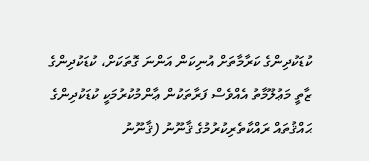ކުޑަކުދިންގެ ކަރާމާތަށް އުނިކަން އަންނަ ގޮތަކަށް، ކުޑަކުދިންގެ ޒާތީ މަޢުލޫމާތު އެއްވެސް ފަރާތަކުން ޢާންމުކުރުމަކީ ކުޑަކުދިންގެ ޙައްޤުތައް ރައްކާތެރިކުރުމުގެ ޤާނޫނު (ޤާނޫނު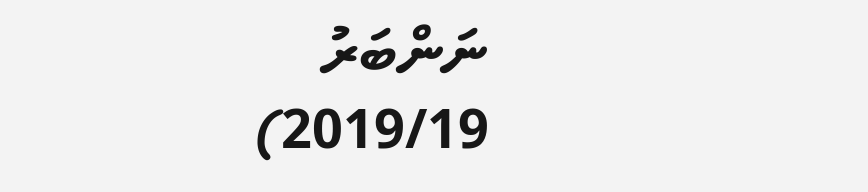ނަންބަރު 2019/19)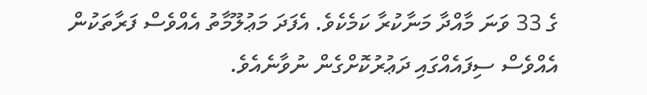ގެ 33 ވަނަ މާއްދާ މަނާކުރާ ކަމެކެވެ. އެފަދަ މަޢުލޫމާތު އެއްވެސް ފަރާތަކުން އެއްވެސް ސިފައެއްގައި ދަޢުރުކޮށްގެން ނުވާނެއެވެ.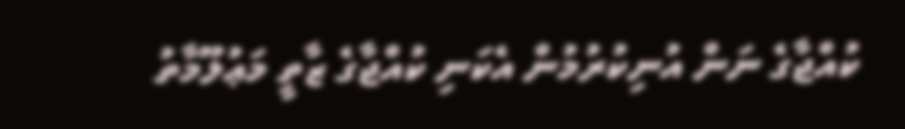ކުއްޖާގެ ނަން އުނިކުރުމުން އެކަނި ކުއްޖާގެ ޒާތީ މަޢުލޫމާތު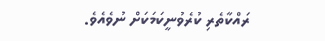ރައްކާތެރި ކުރެވުނީކަމަކަށް ނުވެއެވެ.